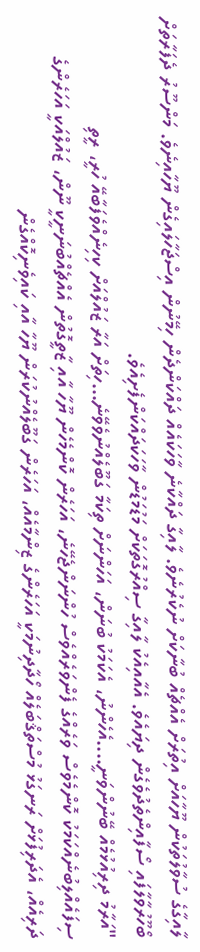ލާއިގާގެ ސުވާލުތަކުން ޔޫހާއަށް އިތުރަށް އެއްޗެއް ބުނާކަށް ނުކެރުނެވެ. ލާއިގާ ދައްކާނެ ވާހަކައެއް ދައްކަންދެން ހިމޭނުން އިސްޖަހާލައިގެން ޔޫހާއިނެވެ. މަންސޫރު ދެފަރާތަށް ބޯހޫރުވާލާފައި ސޯފާއިންތެދުވެގެން ދިޔައެވެ. އެއާއިއެކު ލާއިގާ ސިއްރުގޮތަކަށް މަޑުމަޑުން ވާހަކަދައްކަންފެށިއެވެ.
"އަރާމު ދިރިއުޅުމެއް ބޭނުންވަނީ....އެހެންނު، އެކަމަކު ބުނަން، އަހަންނަށް ތިކަމާ ގަބޫލެއްނުވެވޭނެ...ހިތަށް އަރާ ޒައުލްއަށް ކިހިނެއްވެފަބާއޭ ހުރީ، ރީތި ސިފައެއްލިބުނެއްކަމަކު ކޮންމެވެސް ވަރެއްގެ ފެންވަރެއްވެސް ހުންނަންޖެހޭނެ، އަހަރެން ކޮންމެހެން ޔޫހާ އާއި ޒާތީގޮތުން އެއްޗެއްބުނަނީކީ ނޫން، ޒައުލްއަކީ އަހަރެންގެ ދަރިއެއް، އެދަރިފުޅަށް ރަނގަޅު މުސްތަޤްބަލެއް ހޯދާދިނުމަކީ އަހަރެންގެ ޒިންމާއެއް، އަހަރެން ގަބޫލެއްނުކުރަން ޔޫހާ އާއި ކައިވެނިކޮއްގެން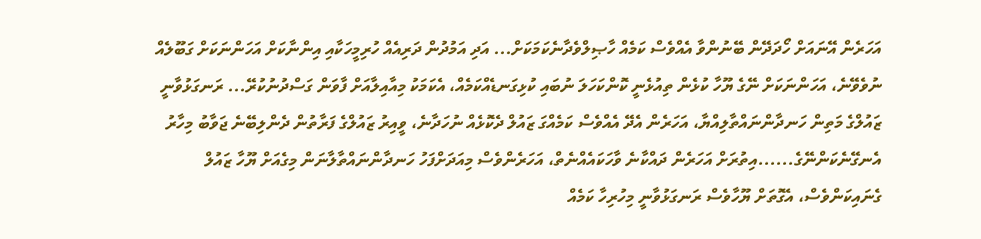އަހަރެން އޭނައަށް ހޯދަދޭން ބޭނުންވާ އެއްވެސް ކަމެއް ހާޞިލްވެދާނެކަމަކަށް... އަދި އަމުދުން ދަރިއެއް ހުރިމީހަކާއި އިންނާކަށް އަހަންނަކަށް ގަބޫލެއް ނުވެވޭނެ، އަހަންނަކަށް ނޭގެ ޔޫހާ ކުޅެން ތިއުޅެނީ ކޮންކަހަލަ ނުބައި ކުޅިގަނޑެއްކަމެއް، އެކަމަކު މިއާއިލާއަށް ފާވަން ގަސްދުނުކުރޭ... ރަނގަޅުވާނީ ޒައުލްގެ މަތިން ހަނދާންނައްތާލިއްޔާ، އަހަރެން އެދޭ އެއްވެސް ކަމެއްގަ ޒައުލް ދެކޮޅެއް ނުހަދާނެ، ވީއިރު ޒައުލްގެ ފަރާތުން ދެންލިބޭނެ ޖަވާބު މިހާރު އެނގޭނެކަންނޭގެ......އިތުރަށް އަހަރެން ދައްކާނެ ވާހަކައެއްނެތް، އަހަރެންވެސް މިއަދަށްފަހު ހަނދާންނައްތާލާނަން މިގެއަށް ޔޫހާ ޒައުލް ގެނައިކަންވެސް، އެގޮތަށް ޔޫހާވެސް ރަނގަޅުވާނީ މިހުރިހާ ކަމެއް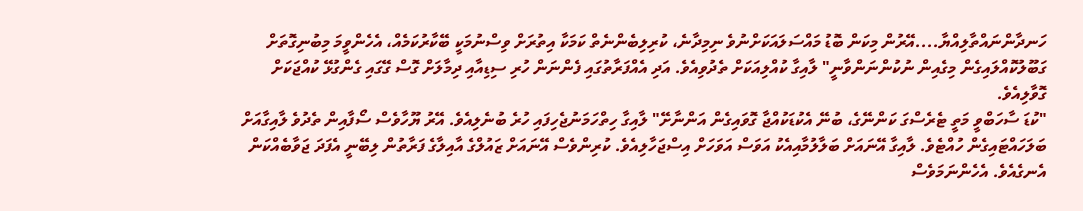ހަނދާންނައްތާލިއްޔާ....އޭރުން މިކަން ބޮޑު މައްސަލައަކަށްނުވެ ނިމިދާނެ، ކުރިލިބެންނެތް ކަމަކާ އިތުރަށް ވިސްނުމަކީ ބޭކާރުކަމެއް، އެހެންވީމަ މިބުނިގޮތަށް ގަބޫލުކޮއްލައިގެން މިގެއިން ނުކުންނަންވާނީ" ލާއިގާ ކުއްލިއަކަށް ތެދުވިއެވެ. އަދި އެއްފަރާތުގައި ފެންނަން ހުރި ސިޑިއާއި ދިމާލަށް ގޮސް ގޭގައި ގެންގުޅޭ ކުއްޖަކަށް ގޮވާލިއެވެ.
"ކުޑަ ސާހަބްވީ މަތީ ޓެރެސްގަ ކަންނޭގެ، ބުނޭ އެކުޑަކުއްޖާ ގޮވައިގެން އަންނާށޭ" ލާއިގާ ހިތްހަމަނުޖެހިފައި ހުރެ ބުނެލިއެވެ. އޭރު ޔޫހާވެސް ސޯފާއިން ތެދުވެ ލާއިގާއަށް ބަލަހައްޓައިގެން ހުއްޓެވެ. ލާއިގާ އޭނައަށް ބަލާލުމާއިއެކު އަވަސް އަވަހަށް އިސްޖަހާލިއެވެ. ކުރިންވެސް އޭނައަށް ޒައުލްގެ އާއިލާގެ ފަރާތުން ލިބޭނީ އެފަދަ ޖަވާބެއްކަން އެނގެއެވެ. އެހެންނަމަވެސް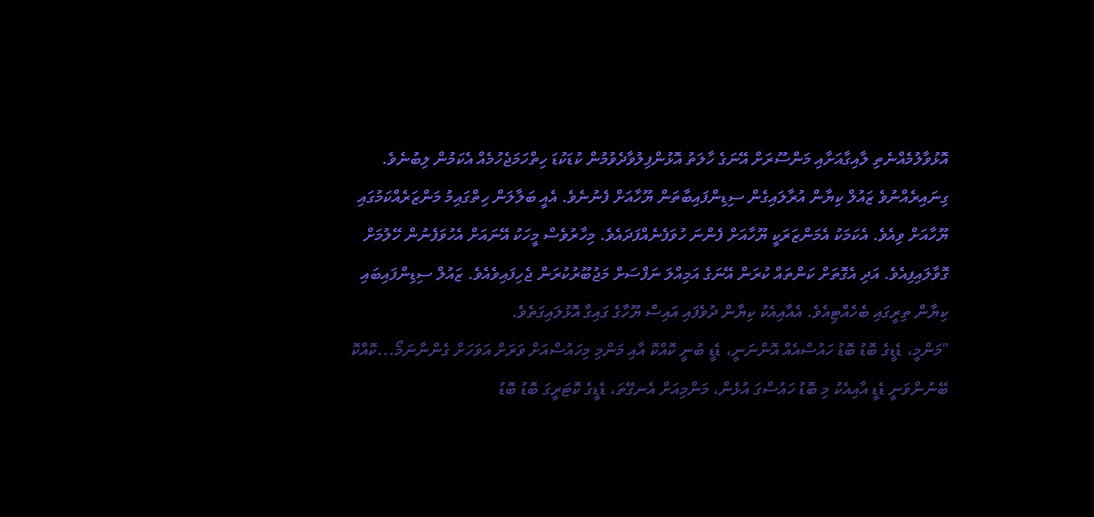އޮޅުވާލުމެއްނެތި ލާއިގާއަށާއި މަންސޫރަށް އޭނަގެ ހާލަތު އޮޅުންފިލުވާދެވުމުން ކުޑަކުޑަ ހިތްހަމަޖެހުމެއް އެކަމުން ލިބުނެވެ.
ގިނައިރެއްނުވެ ޒައުލް ކިޔާން އުރާލައިގެން ސިޑިންފައިބާތަން ޔޫހާއަށް ފެނުނެވެ. އެއީ ބަލާލަން ހިތްގައިމު މަންޒަރެއްކަމުގައި ޔޫހާއަށް ވިއެވެ. އެކަމަކު އެމަންޒަރަކީ ޔޫހާއަށް ފެންނަ ހުވަފެނެއްފަދައެވެ. މިހާރުވެސް މީހަކު އޭނައަށް އެހުވަފެނުން ހޭލުމަށް ގޮވާލައިފިއެވެ. އަދި އެގޮތަށް ކަންތައް ކުރަން އޭނަގެ އަމިއްލަ ނަފްސަށް މަޖުބޫރުކުރަން ޖެހިފައިވެއެވެ. ޒައުލް ސިޑިންފައިބައި ކިޔާން ތިރީގައި ބެހެއްޓިއެވެ. އެއާއިއެކު ކިޔާން ދުވެފައި އައިސް ޔޫހާގެ ގައިގާ އޮޅުލައިގަތެވެ.
"މަންމީ، ޑެޑީގެ ބޮޑު ބޮޑު ހައުސްއެއް އޮންނަނީ، ޑެޑީ ބުނީ ކޮއްކޮ އާއި މަންމި މިހައުސްއަށް ވަރަށް އަވަހަށް ގެންނާނަމޯ...ކޮއްކޮ ބޭނުންވަނީ ޑެޑީ އާއިއެކު މި ބޮޑު ހައުސްގަ އުޅެން، މަންމިއަށް އެނގޭތަ، ޑެޑީގެ ކޮޓަރީގަ ބޮޑު ބޮޑު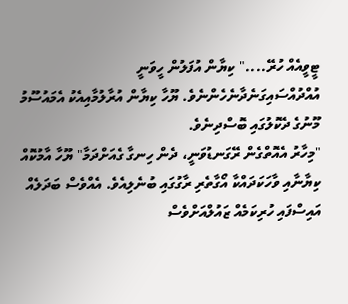ޓީވީއެއް ހުރޭ...." ކިޔާން އުފަލުން ހީވަނީ އުއްދުއްސައިގަނެދާނެހެންނެވެ. ޔޫހާ ކިޔާން އުރާލުމާއިއެކު އެމައުސޫމު މޫނުގެ ދެކޮލުގައި ބޮސްދިނެވެ.
"މިހާރު އެއޮތްގެން ރޭގަނޑުވަނީ، ދެން ހިނގާ ގެއަށްދަމާ" ޔޫހާ އާމުކޮއް ކިޔާނާއި ވާހަކަދައްކާ އޯގާތެރި ރާގުގައި ބުނެލިއެވެ. އެއްވެސް ބަދަލެއް އައިސްފައި ހުރިކަމެއް ޒައުލްއަށްވެސް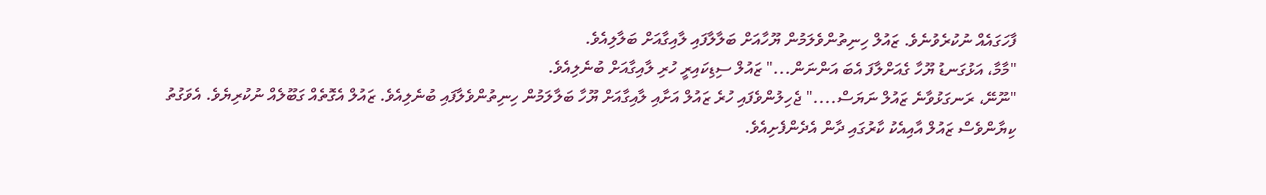ފާހަގައެއް ނުކުރެވުނެވެ. ޒައުލް ހިނިތުންވެލަމުން ޔޫހާއަށް ބަލާލާފައި ލާއިގާއަށް ބަލާލިއެވެ.
"މާމާ، އަޅުގަނޑު ޔޫހާ ގެއަށްލާފަ އެބަ އަންނަން..." ޒައުލް ސިޑިކައިރީ ހުރި ލާއިގާއަށް ބުނެލިއެވެ.
"ނޫނޭ، ރަނގަޅުވާނެ ޒައުލް ނަޔަސް...." ޖެހިލުންވެފައި ހުރެ ޒައުލް އަށާއި ލާއިގާއަށް ޔޫހާ ބަލާލަމުން ހިނިތުންވެލާފައި ބުނެލިއެވެ. ޒައުލް އެގޮތެއް ގަބޫލެއް ނުކުރިޔެވެ. އެވަގުތު ކިޔާންވެސް ޒައުލް އާއިއެކު ކާރުގައި ދާން އެދެންފެށިއެވެ.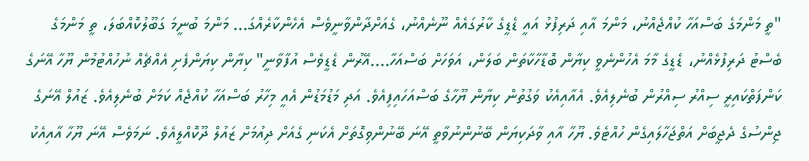"ތީ މަންމަގެ ބަސްއަހާ ކުއްޖެއްނު، މަންމަ އާއި ދަރިފުޅު އައީ ޑެޑީގެ ކާރުގައެއް ނޫނެއްނު، ގެއަށްދާންވާނީވެސް އެހެންކާރެއްގަ... މަންމަ ބުނީމަ ގަބޫލުކޮއްބަލަ، ތީ މަންމަގެ ބެސްޓު ދަރިފުޅެއްނު، ޑެޑީގެ މާމަ އެހުންނެވީ ކިޔާން ބޮޑާހާކާތަން ބަލަން، އަވަހަށް ބަސްއަހާ....އޭރުން ޑެޑީވެސް އުފާވާނީ" ކިޔާން ކިޔަންފެށި އެއްޗެއް ނުހުއްޓުމުން ޔޫހާ އޭނަގެ ކަންފަތްކައިރީ ސިއްރު ސިއްރުން ބުނެލިއެވެ. އެއާއިއެކު ވަގުތުން ކިޔާން ޔޫހާގެ ބަސްއަހައިފިއެވެ. އަދި މަޑުމަޑުން އެއީ މިހާރު ބަސްއަހާ ކުއްޖެއް ކަމަށް ބުނެލިއެވެ. ޒައުލް އޭނަގެ ޖިންސުގެ ދެޖީބަށް އަތްޖަހާލައިގެން ހުއްޓެވެ. ޔޫހާ އާއި ވާދަކިޔަން ބޭނުންނުވާތީ އޭނަ ބޭނުންވިގޮތަށް އެކަނި ގެއަށް ދިއުމަށް ޒައުލް ދޫކޮއްލީއެވެ. ނަމަވެސް އޭނަ ޔޫހާ އާއިއެކު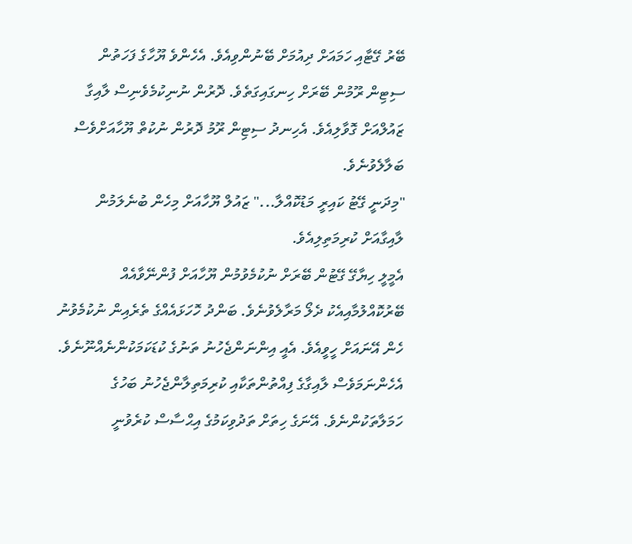ބޭރު ގޭޓާއި ހަމައަށް ދިއުމަށް ބޭނުންވިއެވެ. އެހެންވެ ޔޫހާގެ ފަހަތުން ސިޓިން ރޫމުން ބޭރަށް ހިނގައިގަތެވެ. ދޮރުން ނުނިކުމެވެނިސް ލާއިގާ ޒައުލްއަށް ގޮވާލިއެވެ. އެހިނދު ސިޓިން ރޫމު ދޮރުން ނުކުތް ޔޫހާއަށްވެސް ބަލާލެވުނެވެ.
"މިދަނީ ގޭޓު ކައިރީ މަޑުކޮއްލާ..." ޒައުލް ޔޫހާއަށް މިހެން ބުނެލަމުން ލާއިގާއަށް ކުރިމަތިލިއެވެ.
އެމީލީ ހިޔާގޭ ގޭޓުން ބޭރަށް ނުކުމެވުމުން ޔޫހާއަށް ފުންނޭވާއެއް ބޭރުކޮއްލުމާއިއެކު ދެލޯ މަރާލެވުނެވެ. ބަންދު ހޮހަޅައެއްގެ ތެރެއިން ނުކުމެވުނު ހެން އޭނައަށް ހީވީއެވެ. އެއީ އިންނަންޖެހުނު ތަނުގެ ކުޑަކަމަކުންނެއްނޫނެވެ. އެހެންނަމަވެސް ލާއިގާގެ ފިއްތުންތަކާއި ކުރިމަތިލާންޖެހުނު ބަހުގެ ހަމަލާތަކުންނެވެ. އޭނަގެ ހިތަށް ތަދުވިކަމުގެ އިޙްސާސް ކުރެވުނީ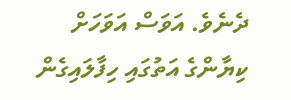ދެނެވެ. އަވަސް އަވަހަށް ކިޔާންގެ އަތުގައި ހިފާލައިގެން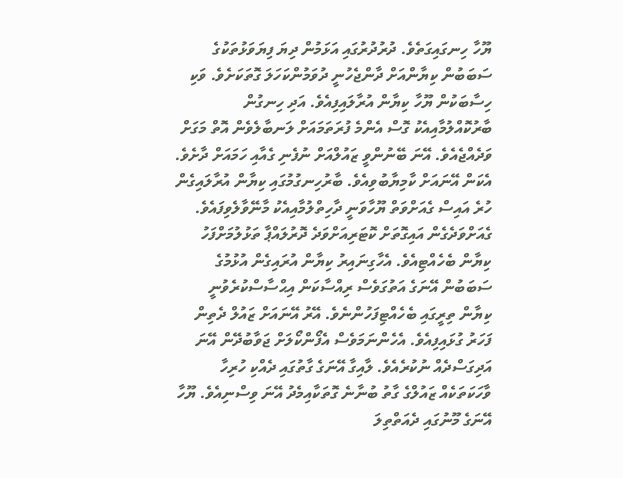ޔޫހާ ހިނގައިގަތެވެ. ދުރުދުރުގައި އަޅަމުން ދިޔަ ފިޔަވަޅުތަކުގެ ސަބަބުން ކިޔާންއަށް ދާންޖެހުނީ ދުވަމުންކަހަލަ ގޮތަކަށެވެ. ވަކި ހިސާބަކުން ޔޫހާ ކިޔާން އުރާލައިފިއެވެ. އަދި ހިނގުން ބާރުކޮއްލުމާއިއެކު ގޮސް އެންމެ ފުރަތަމައަށް ލަނބާލެވެން އޮތް މަގަށް ވަދެއްޖެއެވެ. އޭނަ ބޭނުންވީ ޒައުލްއަށް ނުފެނި ގެއާއި ހަމައަށް ދާށެވެ. އެކަން އޭނައަށް ކާމިޔާބުވިއެވެ. ބާރުހިނގުމުގައި ކިޔާން އުރާލައިގެން ހުރެ އައިސް ގެއަށްވަތް ޔޫހާވަނީ ދާހިތްލުމާއިއެކު މާނޭވާލެވިފައެވެ. ގެއަށްވަދެގެން އައިގޮތަށް ކޮޓަރިއަށްވަދެ ދޮރުލައްޕާ ތަޅުލުމަށްފަހު ކިޔާން ބެހެއްޓިއެވެ. އެހާގިނައިރު ކިޔާން އުރައިގެން އުޅުމުގެ ސަބަބުން އޭނަގެ އަތުގަވެސް ރިއްސާކަން އިޙްސާސްކުރެވުނީ ކިޔާން ތިރީގައި ބެހެއްޓިފަހުންނެވެ. އޭރު އޭނައަށް ޒައުލް ދެތިން ފަހަރު ގުޅައިފިއެވެ. އެހެންނަމަވެސް އެފޯންކޯލަށް ޖަވާބުދޭން އޭނަ އަދިގަސްދެއް ނުކުރެއެވެ. ލާއިގާ އޭނަގެ ގާތުގައި ދެއްކި ހުރިހާ ވާހަކަތަކެއް ޒައުލްގެ ގާތު ބުނާނެ ގޮތަކާއިމެދު އޭނަ ވިސްނިއެވެ. ޔޫހާ އޭނަގެ މޫނުގައި ދެއަތްތިލަ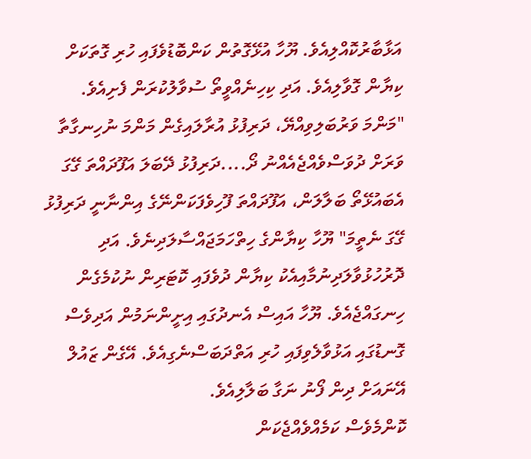އަޅާބާރުކޮއްލިއެވެ. ޔޫހާ އުޅޭގޮތުން ކަންބޮޑުވެފައި ހުރި ގޮތަކަށް ކިޔާން ގޮވާލިއެވެ. އަދި ކިހިނެއްވީތޯ ސުވާލުކުރަން ފެށިއެވެ.
"މަންމަ ވަރުބަލިވިއްޔޭ، ދަރިފުޅު އުރާލައިގެން މަންމަ ނުހިނގާތާ ވަރަށް ދުވަސްވެއްޖެއެއްނު ދޯ....ދަރިފުޅު ދޭބަލަ އަފޫދައްތަ ގޭގަ އެބައުޅޭތޯ ބަލާލަން، އަފޫދައްތަ ފޫހިވެފަކަންނޭގެ އިންނާނީ ދަރިފުޅު ގޭގަ ނެތީމަ" ޔޫހާ ކިޔާންގެ ހިތްހަމަޖައްސާލަދިނެވެ. އަދި ދޮރުހުޅުވާލަދިނުމާއިއެކު ކިޔާން ދުވެފައި ކޮޓަރިން ނުކުމެގެން ހިނގައްޖެއެވެ. ޔޫހާ އައިސް އެނދުގައި އިށީންނަމުން އަދިވެސް ގޮނޑުގައި އަޅުވާލެވިފައި ހުރި އަތްދަބަސްނެގިއެވެ. އޭގެން ޒައުލް އޭނައަށް ދިން ފޯނު ނަގާ ބަލާލިއެވެ.
ކޮންމެވެސް ކަމެއްވެއްޖެކަން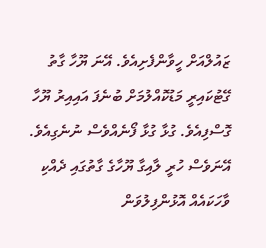ޒައުލްއަށް ހީވާންފެށިއެވެ. އޭނަ ޔޫހާ ގާތު ގޭޓުކައިރީ މަޑުކޮއްލުމަށް ބުނެފަ އައިއިރު ޔޫހާ ގޮސްފިއެވެ. ގުޅާ ގުޅާ ފޯނެއްވެސް ނުނެގިއެވެ. އޭނަވެސް ހުރީ ލާއިގާ ޔޫހާގެ ގާތުގައި ދެއްކި ވާހަކައެއް އޮޅުންފިލުވަން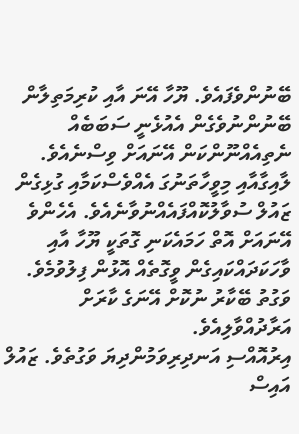ބޭނުންވެފައެވެ. ޔޫހާ އޭނަ އާއި ކުރިމަތިލާން ބޭނުންނުވެގެން އެއުޅެނީ ސަބަބެއް ނެތިއެއްނޫންކަން އޭނައަށް ވިސްނެއެވެ. ލާއިގާއާއި މިވީހާތަނުގަ އެއްވެސްކަމާއި ގުޅިގެން ޒައުލް ސުވާލުކޮއްފައެއްނުވާނެއެވެ. އެހެންވެ އޭނައަށް އޮތް ހަމައެކަނި ގޮތަކީ ޔޫހާ އާއި ވާހަކަދައްކައިގެން ވީގޮތެއް އޮޅުން ފިލުވުމެވެ. ވަގުތު ބޭކާރު ނުކޮށް އޭނަގެ ކާރަށް އަރާދުއްވާލިއެވެ.
އިރުއޮއްސި އަނދިރިވަމުންދިޔަ ވަގުތެވެ. ޒައުލް އައިސް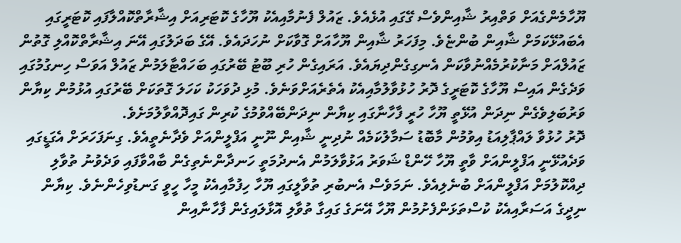ޔޫހާމެންގެއަށް ވަތްއިރު ޝާއިންވެސް ގޭގައި އުޅެއެވެ. ޒައުލް ފެނުމާއިއެކު ޔޫހާގެ ކޮޓަރިއަށް އިޝާރާތްކޮއްލާފައި ކޮޓަރީގައި އެބައުޅޭކަމަށް ޝާއިން ބުންޏެވެ. މިފަހަރު ޝާއިން ޔޫހާއަށް ގޮވާކަށް ނުހަދައެވެ. އޭގެ ބަދަލުގައި އޭނަ އިޝާރާތްކޮއްލި ގޮތުން ޒައުލްއަށް މަނާކުރުމެއްނުވާކަން އެނގިގެންދިޔައެވެ. އަރައިގެން ހުރި ބޫޓު ބޭރުގައި ބަހައްޓާލަމުން ޒައުލް އަވަސް ހިނގުމުގައި ވަދެގެން އައިސް ޔޫހާގެ ކޮޓަރީގެ ދޮރު ހުޅުވާލުމާއިއެކު އެތެރެއަށްވަނެވެ. މުޅި ދުވަހަކު ކަހަލަ ގޮތަކަށް ބޭރުގައި އުޅުމުން ކިޔާން ވަރުބަލިވެގެން ނިދަން އުޅޭތީ ޔޫހާ ހުރީ ފާހާނާގައި ކިޔާން ނިދަންބޭއްވުމުގެ ކުރިން ގައިދޮއްވާލުމަށެވެ.
ދޮރު ހުޅުވާ ލައްޕާލިއަޑު އިވުމުން މާބޮޑު ސަމާލުކަމެއް ނުދިނީ ޝާއިން ނޫނީ އަފްލީންއަށް ވެދާނެތީއެވެ. ގިނަފަހަރަށް އެގަޑީގައި ވަދެއުޅޭނީ އަފްލީންއަށް ވާތީ ޔޫހާ ހޭންޑް ޝަވަރު އަޅުވާލަމުން އެނދުމަތީ ހަނދާންނެތިގެން ބާއްވާފައި ވަދެވުނު ތުވާލި ދިއްކޮލުމަށް އަފްލީންއަށް ބުނެލިއެވެ. ނަމަވެސް އެނބުރި ތުވާލީގައި ޔޫހާ ހިފުމާއިއެކު މީހާ ހީވީ ގަނޑުވިހެންނެވެ. ކިޔާން ނިދީގެ އަސަރާއިއެކު ކުސްތަޅަންފެށުމުން ޔޫހާ އޭނަގެ ގައިގާ ތުވާލި އޮޅާލައިގެން ފާހާނާއިން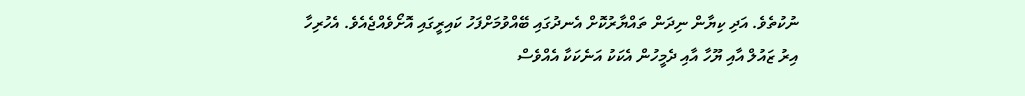ނުކުތެވެ. އަދި ކިޔާން ނިދަން ތައްޔާރުކޮށް އެނދުގައި ބޭއްވުމަށްފަހު ކައިރީގައި އޮށޯވެއްޖެއެވެ. އެހުރިހާ އިރު ޒައުލް އާއި ޔޫހާ އާއި ދެމީހުން އެކަކު އަނެކަކާ އެއްވެސް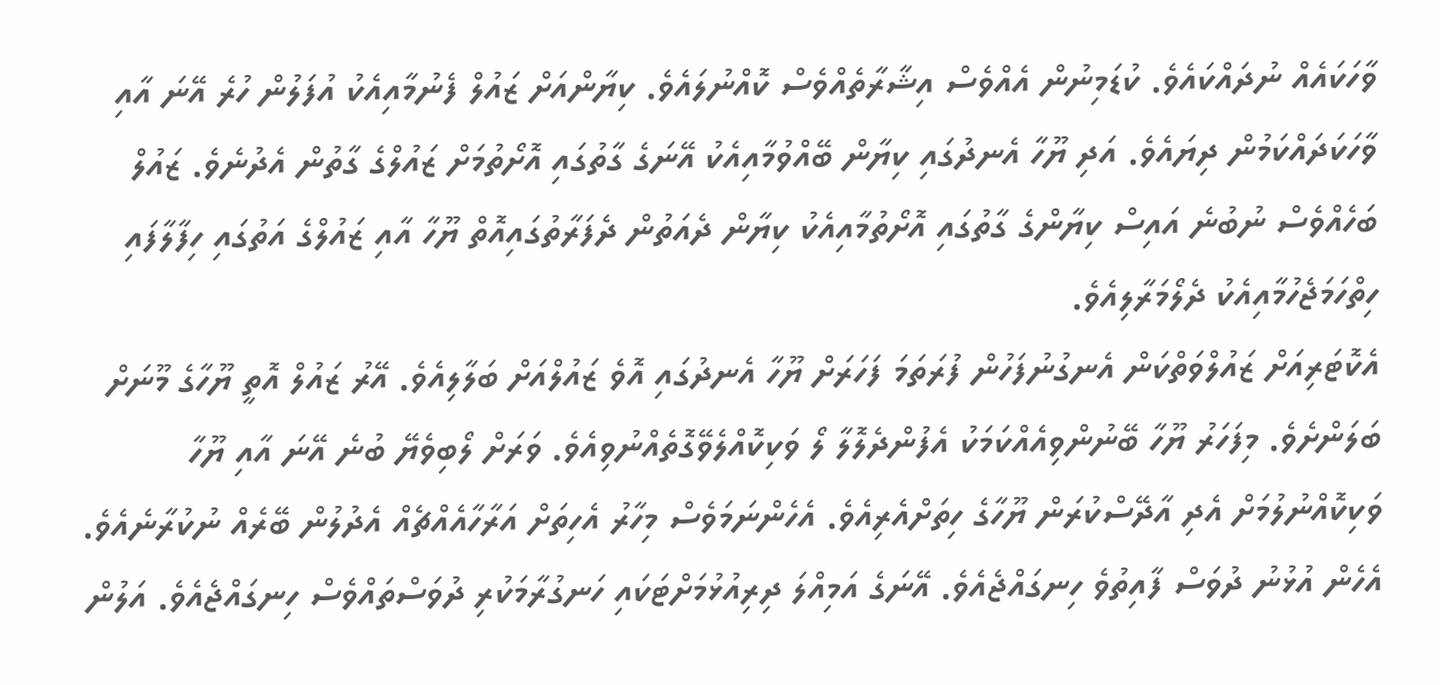ވާހަކައެއް ނުދައްކައެވެ. ކުޑަމިނުން އެއްވެސް އިޝާރާތެއްވެސް ކޮއްނުލައެވެ. ކިޔާންއަށް ޒައުލް ފެނުމާއިއެކު އުފަލުން ހުރެ އޭނަ އާއި ވާހަކަދައްކަމުން ދިޔައެވެ. އަދި ޔޫހާ އެނދުގައި ކިޔާން ބޭއްވުމާއިއެކު އޭނަގެ ގާތުގައި އޮށޯތުމަށް ޒައުލްގެ ގާތުން އެދުނެވެ. ޒައުލް ބަހެއްވެސް ނުބުނެ އައިސް ކިޔާންގެ ގާތުގައި އޮށޯތުމާއިއެކު ކިޔާން ދެއަތުން ދެފަރާތުގައިއޮތް ޔޫހާ އާއި ޒައުލްގެ އަތުގައި ހިފާލާފައި ހިތްހަމަޖެހުމާއިއެކު ދެލޯމަރާލިއެވެ.
އެކޮޓަރިއަށް ޒައުލްވަތްކަން އެނގުނުފަހުން ފުރަތަމަ ފަހަރަށް ޔޫހާ އެނދުގައި އޮވެ ޒައުލްއަށް ބަލާލިއެވެ. އޭރު ޒައުލް އޮތީ ޔޫހާގެ މޫނަށް ބަލަންށެވެ. މިފަހަރު ޔޫހާ ބޭނުންވިއެއްކަމަކު އެފުންދެލޮލާ ލޯ ވަކިކޮއްލެވޭގޮތެއްނުވިއެވެ. ވަރަށް ލޯބިވެޔޭ ބުނެ އޭނަ އާއި ޔޫހާ ވަކިކޮއްނުލުމަށް އެދި އާދޭސްކުރަން ޔޫހާގެ ހިތަށްއެރިއެވެ. އެހެންނަމަވެސް މިހާރު އެހިތަށް އަރާހާއެއްޗެއް އެދުލުން ބޭރެއް ނުކުރާނެއެވެ. އެހެން އުޅުނު ދުވަސް ފާއިތުވެ ހިނގައްޖެއެވެ. އޭނަގެ އަމިއްލަ ދިރިއުޅުމަށްޓަކައި ހަނގުރާމަކުރި ދުވަސްތައްވެސް ހިނގައްޖެއެވެ. އަލުން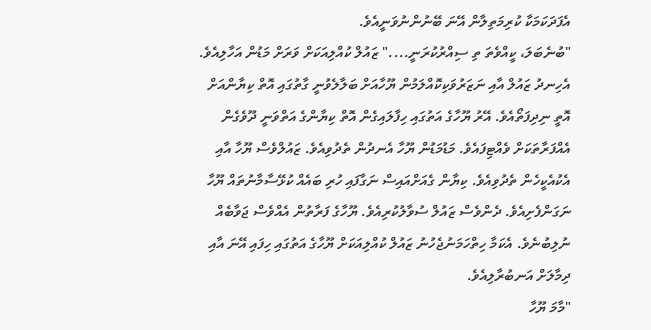އެފަދަކަމަކާ ކުރިމަތިލާން އޭނަ ބޭނުންނުވަނީއެވެ.
"ބުނެބަލަ، ކީއްވެތަ ތި ސިއްރުކުރަނީ...." ޒައުލް ކުއްލިއަކަށް ވަރަށް މަޑުން އަހާލިއެވެ. އެހިނދު ޒައުލް އާއި ނަޒަރުވަކިކޮއްލަމުން ޔޫހާއަށް ބަލާލެވުނީ ގާތުގައި އޮތް ކިޔާންއަށް އޮތީ ނިދިފަތޯއެވެ. އޭރު ޔޫހާގެ އަތުގައި ހިފާލައިގެން އޮތް ކިޔާންގެ އަތްވަނީ ދޫވެގެން އެއްފަރާތަކަށް ވެއްޓިފައެވެ. މަޑުމަޑުން ޔޫހާ އެނދުން ތެދުވިއެވެ. ޒައުލްވެސް ޔޫހާ އާއި އެކުއެކީހެން ތެދުވިއެވެ. ކިޔާން ގެއަށްއައިސް ނަގާފައި ހުރި ބައެއް ކުޅޭސާމާނުތައް ޔޫހާ ނަގަންފެށިއެވެ. ދެންވެސް ޒައުލް ސުވާލުކުރިއެވެ. ޔޫހާގެ ފަރާތުން އެއްވެސް ޖަވާބެއް ނުލިބުނެވެ. އެކަމާ ހިތްހަމަނުޖެހުނު ޒައުލް ކުއްލިއަކަށް ޔޫހާގެ އަތުގައި ހިފައި އޭނަ އާއި ދިމާލަށް އަނބުރާލިއެވެ.
"މާމަ ޔޫހާ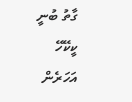ގާތު ބުނީ ކީކޭހޭ އަހަރެން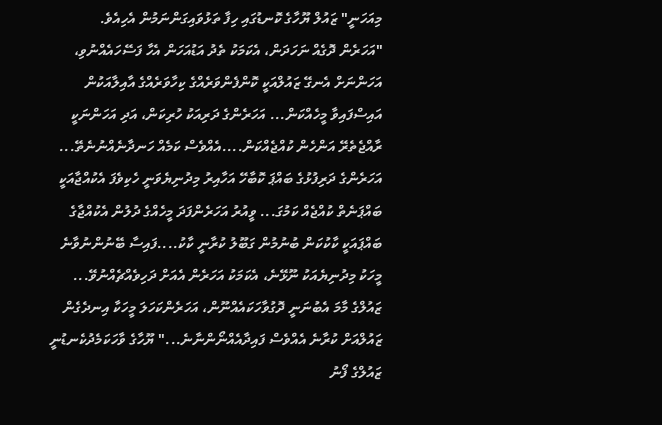މިއަހަނީ" ޒައުލް ޔޫހާގެ ކޮނޑުގައި ހިފާ ތަޅުވައިގަންނަމުން އެހިއެވެ.
"އަހަރެން ދޮގެއް ނަހަދަން، އެކަމަކު ތެދު އަޑުއަހަން އެހާ ފަސޭހައެއްނުވި، އަހަންނަށް އެނގޭ ޒައުލްއަކީ ކޮންފެންވަރެއްގެ ކިހާވަރެއްގެ އާއިލާއަކުން އައިސްފައިވާ މީހެއްކަން... އަހަރެންގެ ދަރިއަކު ހުރިކަން، އަދި އަހަންނަކީ ރާއްޖެތެރޭ އަންހެން ކުއްޖެއްކަން....އެއްވެސް ކަމެއް ހަނދާނެއްނުނެތޭ... އަހަރެންގެ ދަރިފުޅުގެ ބައްޕަ ކޮބާހޭ އަހާއިރު މިދުނިޔެވަނީ ހެކިވެފަ އެކުއްޖާއަކީ ބައްޕަނެތް ކުއްޖެއް ކަމުގަ... ވީއުރު އަހަރެންފަދަ މީހެއްގެ ދުލުން އެކުއްޖާގެ ބައްޕައަކީ ކާކުކަން ބުނުމުން ގަބޫލު ކުރާނީ ކާކު....ފައިސާ ބޭނުންނުވާނެ މީހަކު މިދުނިޔެއަކު ނޫޅޭނެ، އެކަމަކު އަހަރެން އެއަށް ދަހިވެއްޗެއްނުވޭ... ޒައުލްގެ މާމަ އެބުނަނީ ދޮގުވާހަކައެއްނޫން، އަހަރެންކަހަލަ މީހަކާ އިނދެގެން ޒައުލްއަށް ކުރާނެ އެއްވެސް ފައިދާއެއްނޯންނާނެ..." ޔޫހާގެ ވާހަކަމެދުކެނޑުނީ ޒައުލްގެ ފޯނު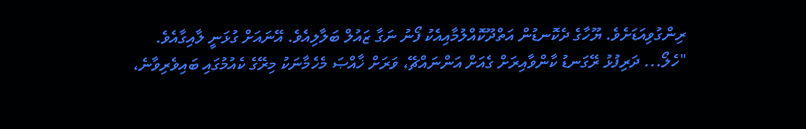ރިންގުވިއަޑަށެވެ. ޔޫހާގެ ދެކޮނޑުން އަތްދޫކޮއްލުމާއިއެކު ފޯނު ނަގާ ޒައުލް ބަލާލިއެވެ. އޭނައަށް ގުޅަނީ ލާއިގާއެވެ.
"ހެލޯ... ދަރިފުޅު ރޭގަނޑު ކާންވާއިރަށް ގެއަށް އަންނައްޗޭ، ވަރަށް ޚާއްޞަ މެހެމާނަކު މިރޭގެ ކެއުމުގައި ބައިވެރިވާނެ،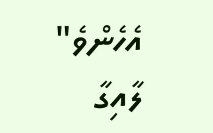އެހެންވެ" ލާއިގާ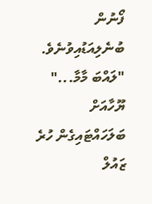ފޯނުން ބުނެލިއަޑުއިވުނެވެ.
"ލައްބަ މާމާ..." ޔޫހާއަށް ބަލަހައްޓައިގެން ހުރެ ޒައުލް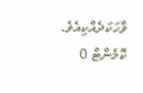ވާހަކަދެއްކިއެވެ.
ކޮމެންޓް 0